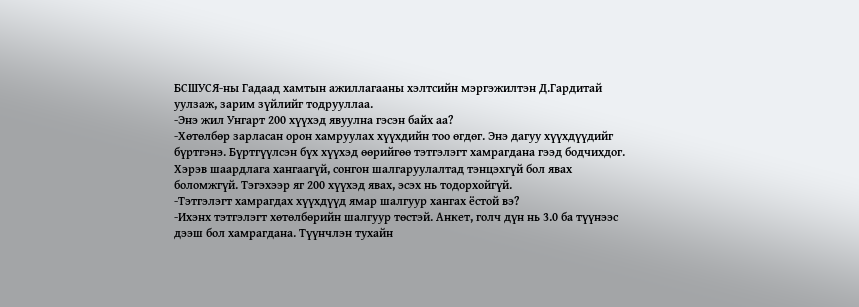БСШУСЯ-ны Гадаад хамтын ажиллагааны хэлтсийн мэргэжилтэн Д.Гардитай уулзаж, зарим зүйлийг тодрууллаа.
-Энэ жил Унгарт 200 хүүхэд явуулна гэсэн байх аа?
-Хөтөлбөр зарласан орон хамруулах хүүхдийн тоо өгдөг. Энэ дагуу хүүхдүүдийг бүртгэнэ. Бүртгүүлсэн бүх хүүхэд өөрийгөө тэтгэлэгт хамрагдана гээд бодчихдог.
Хэрэв шаардлага хангаагүй, сонгон шалгаруулалтад тэнцэхгүй бол явах боломжгүй. Тэгэхээр яг 200 хүүхэд явах, эсэх нь тодорхойгүй.
-Тэтгэлэгт хамрагдах хүүхдүүд ямар шалгуур хангах ёстой вэ?
-Ихэнх тэтгэлэгт хөтөлбөрийн шалгуур төстэй. Анкет, голч дүн нь 3.0 ба түүнээс дээш бол хамрагдана. Түүнчлэн тухайн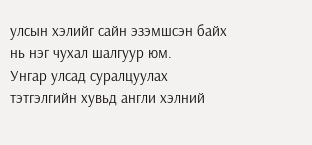улсын хэлийг сайн эзэмшсэн байх нь нэг чухал шалгуур юм.
Унгар улсад суралцуулах тэтгэлгийн хувьд англи хэлний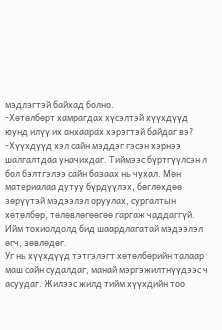мэдлэгтэй байхад болно.
-Хөтөлбөрт хамрагдах хүсэлтэй хүүхдүүд юунд илүү их анхаарах хэрэгтэй байдаг вэ?
-Хүүхдүүд хэл сайн мэддэг гэсэн хэрнээ шалгалтдаа уначихдаг. Тиймээс бүртгүүлсэн л бол бэлтгэлээ сайн базаах нь чухал. Мөн материалаа дутуу бүрдүүлэх, бөглөхдөө зөрүүтэй мэдээлэл оруулах, сургалтын хөтөлбөр, төлөвлөгөөгөө гаргаж чаддаггүй. Ийм тохиолдолд бид шаардлагатай мэдээлэл өгч, зөвлөдөг.
Уг нь хүүхдүүд тэтгэлэгт хөтөлбөрийн талаар маш сайн судалдаг, манай мэргэжилтнүүдээс ч асуудаг. Жилээс жилд тийм хүүхдийн тоо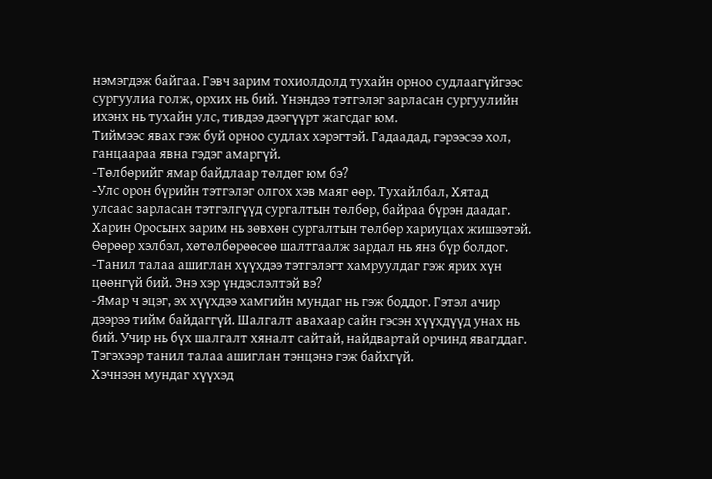нэмэгдэж байгаа. Гэвч зарим тохиолдолд тухайн орноо судлаагүйгээс сургуулиа голж, орхих нь бий. Үнэндээ тэтгэлэг зарласан сургуулийн ихэнх нь тухайн улс, тивдээ дээгүүрт жагсдаг юм.
Тиймээс явах гэж буй орноо судлах хэрэгтэй. Гадаадад, гэрээсээ хол, ганцаараа явна гэдэг амаргүй.
-Төлбөрийг ямар байдлаар төлдөг юм бэ?
-Улс орон бүрийн тэтгэлэг олгох хэв маяг өөр. Тухайлбал, Хятад улсаас зарласан тэтгэлгүүд сургалтын төлбөр, байраа бүрэн даадаг. Харин Оросынх зарим нь зөвхөн сургалтын төлбөр хариуцах жишээтэй. Өөрөөр хэлбэл, хөтөлбөрөөсөө шалтгаалж зардал нь янз бүр болдог.
-Танил талаа ашиглан хүүхдээ тэтгэлэгт хамруулдаг гэж ярих хүн цөөнгүй бий. Энэ хэр үндэслэлтэй вэ?
-Ямар ч эцэг, эх хүүхдээ хамгийн мундаг нь гэж боддог. Гэтэл ачир дээрээ тийм байдаггүй. Шалгалт авахаар сайн гэсэн хүүхдүүд унах нь бий. Учир нь бүх шалгалт хяналт сайтай, найдвартай орчинд явагддаг. Тэгэхээр танил талаа ашиглан тэнцэнэ гэж байхгүй.
Хэчнээн мундаг хүүхэд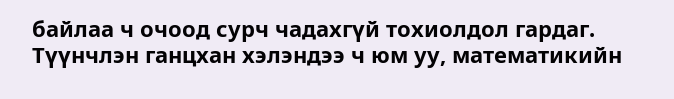байлаа ч очоод сурч чадахгүй тохиолдол гардаг. Түүнчлэн ганцхан хэлэндээ ч юм уу, математикийн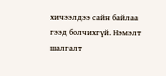хичээлдээ сайн байлаа гээд болчихгүй. Нэмэлт шалгалт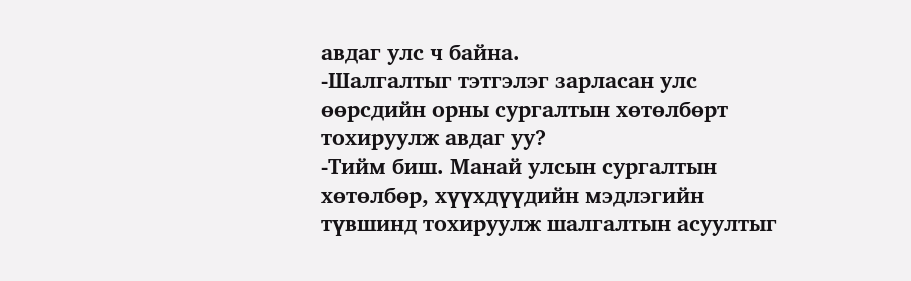авдаг улс ч байна.
-Шалгалтыг тэтгэлэг зарласан улс өөрсдийн орны сургалтын хөтөлбөрт тохируулж авдаг уу?
-Тийм биш. Манай улсын сургалтын хөтөлбөр, хүүхдүүдийн мэдлэгийн түвшинд тохируулж шалгалтын асуултыг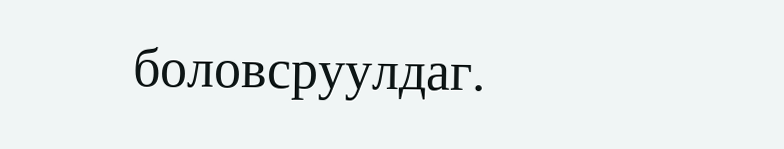боловсруулдаг.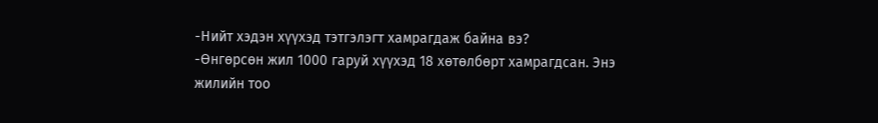-Нийт хэдэн хүүхэд тэтгэлэгт хамрагдаж байна вэ?
-Өнгөрсөн жил 1000 гаруй хүүхэд 18 хөтөлбөрт хамрагдсан. Энэ жилийн тоо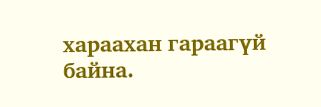хараахан гараагүй байна.